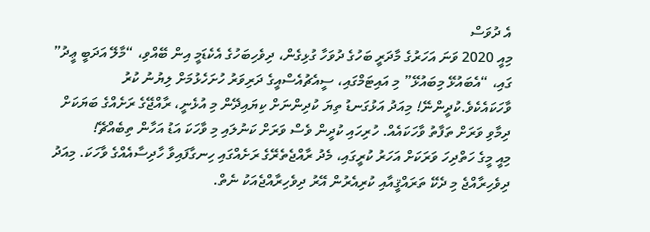އެ ދުވަސް
މިއީ 2020 ވަނަ އަހަރުގެ މާދަރީ ބަހުގެ ދުވަހާ ގުޅިގެން، ދިވެހިބަހުގެ އެކެޑަމީ އިން ބޭއްވި، “މާލޭ އަދަބީ ޢީދު” ގައި، “އެބައުޅޭ މިބައުޅޭ” މި އައިޓަމްގައި، ސީއެޗުއެސްއީގެ ދަރިވަރު ހުށަހެޅުމަށް ލިޔުނު ކުރު ވާހަކައެކެވެ.ކުދީންނޭ! މިއަދު އަޅުގަނޑު ތިޔަ ކުދިންނަށް ކިޔައިދޭން މި އުޅެނީ، ރާއްޖޭގެ ރަށެއްގެ ބަޔަކަށް ދިމާވި ވަރަށް ތަފާތު ވާހަކައެއް. ހުރިހައި ކުދީން ވެސް ވަރަށް ކަނުލައި މި ވާހަކަ އަޑު އަހާން ތިބެއްޗޭ!
މިއީ މީގެ ހަތްދިހަ ވަރަކަށް އަހަރު ކުރީގައި، މެދު ރާއްޖެތެރޭގެ ރަށެއްގައި ހިނގާފައިވާ ހާދިސާއެއްގެ ވާހަކަ. މިއަދު ދިވެހިރާއްޖެ މި ދެކޭ ތަރައްޤީއާއި ކުރިއެރުން އޭރު ދިވެހިރާއްޖެއަކު ނެތް.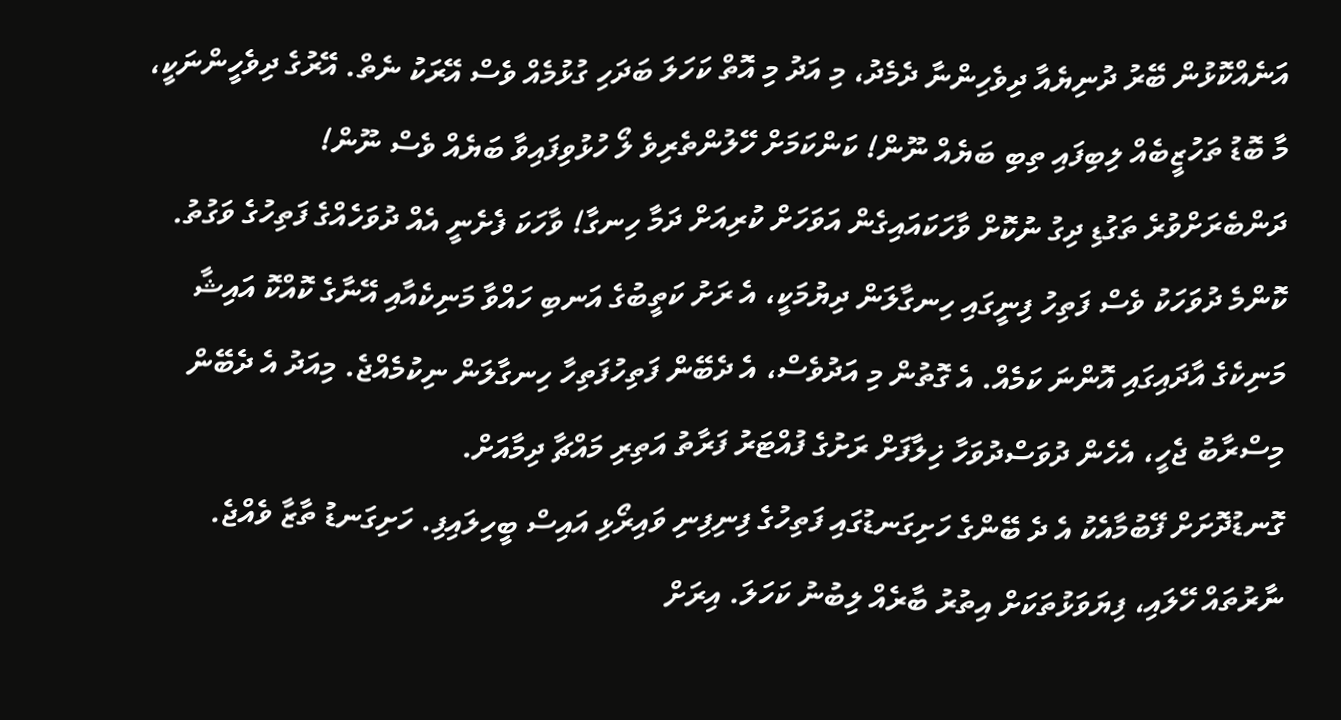އަނެއްކޮޅުން ބޭރު ދުނިޔެއާ ދިވެހިންނާ ދެމެދު، މި އަދު މި އޮތް ކަހަލަ ބަދަހި ގުޅުމެއް ވެސް އޭރަކު ނެތް. އޭރުގެ ދިވެހީންނަކީ، މާ ބޮޑު ތަހުޒީބެއް ލިބިފައި ތިބި ބަޔެއް ނޫން! ކަންކަމަށް ހޭލުންތެރިވެ ލޯ ހުޅުވިފައިވާ ބަޔެއް ވެސް ނޫން!
ދަންބެރަށްވުރެ ތަގުޑި ދިގު ނުކޮށް ވާހަކައައިގެން އަވަހަށް ކުރިއަށް ދަމާ ހިނގާ! ވާހަކަ ފެށެނީ އެއް ދުވަހެއްގެ ފަތިހުގެ ވަގުތު. ކޮންމެ ދުވަހަކު ވެސް ފަތިހު ފިނީގައި ހިނގާލަން ދިޔުމަކީ، އެ ރަށު ކަތީބުގެ އަނބި ހައްވާ މަނިކެއާއި އޭނާގެ ކޮއްކޮ އައިޝާ މަނިކެގެ އާދައިގައި އޮންނަ ކަމެއް. އެ ގޮތުން މި އަދުވެސް، އެ ދެބޭން ފަތިހުފަތިހާ ހިނގާލަން ނިކުމެއްޖެ. މިއަދު އެ ދެބޭން މިސްރާބު ޖެހީ، އެހެން ދުވަސްދުވަހާ ޚިލާފަށް ރަށުގެ ފުއްޓަރު ފަރާތު އަތިރި މައްޗާ ދިމާއަށް.
ގޮނޑުދޮށަށް ފޭބުމާއެކު އެ ދެ ބޭންގެ ހަށިގަނޑުގައި ފަތިހުގެ ފިނިފިނި ވައިރޯޅި އައިސް ބީހިލައިފި. ހަށިގަނޑު ތާޒާ ވެއްޖެ. ނާރުތައް ހޭލައި، ފިޔަވަޅުތަކަށް އިތުރު ބާރެއް ލިބުނު ކަހަލަ. އިރަށް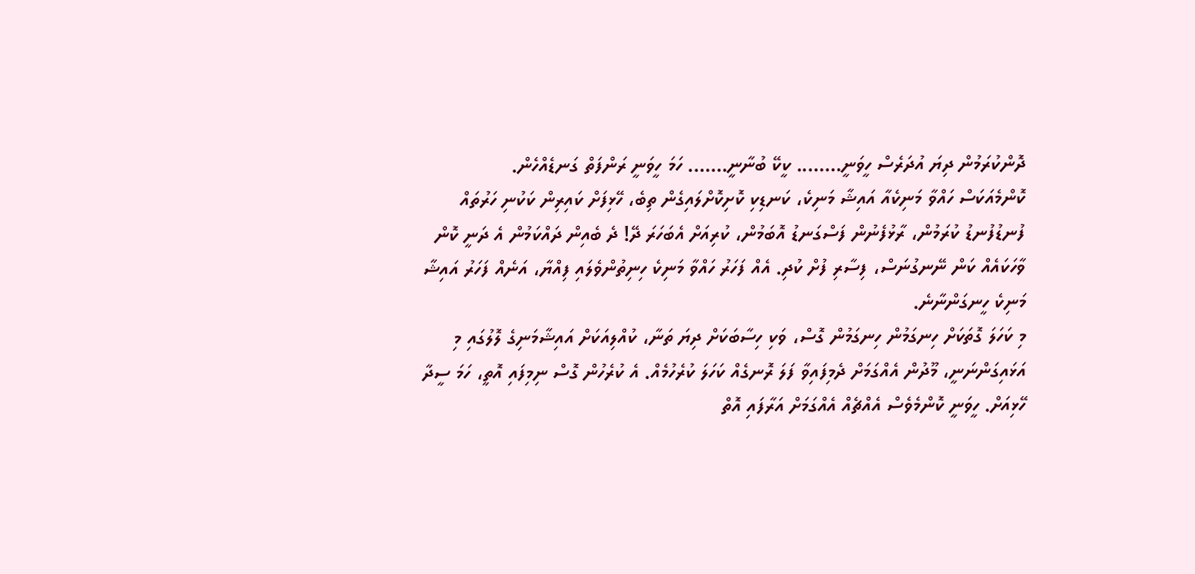ދޮންކުރަމުން ދިޔަ އުދަރެސް ހީވަނީ…….. ކީކޭ ބުނާނީ……. ހަމަ ހީވަނީ ރަންފަތް ގަނޑެއްހެން.
ކޮންމެއަކަސް ހައްވާ މަނިކެއާ އައިޝާ މަނިކެ، ކަނޑިކި ކޮށިކޮށްލައިގެން ތިބެ، ހޭޅިފަށް ކައިރިން ކަކުނި ހަރުތައް ފުނޑުފުނޑު ކުރަމުން، ރާޅުފެނުން ފަސްގަނޑު އޮބަމުން، ކުރިއަށް އެބަހަރަ ދޭ! ދެ ބެއިން ދައްކަމުން އެ ދަނީ ކޮން ވާހަކައެއް ކަން ނޭނގުނަސް، ފިސާރި ފުށް ކުދި. އެއް ފަހަރު ހައްވާ މަނިކެ ހިނިތުންވެލައި ފިއްޔާ، އަނެއް ފަހަރު އައިޝާ މަނިކެ ހީނގަންނާނެ.
މި ކަހަލަ ގޮތަކަށް ހިނގަމުން ހިނގަމުން ގޮސް، ވަކި ހިސާބަކަށް ދިޔަ ތަނާ، ކުއްލިއަކަށް އައިޝާމަނިގެ ލޮލުގައި މި އަޅައިގަންނަނީ، މޫދުން އެއްގަމަށް ދެމިފައިވާ ފަލަ ރޮނގެއް ކަހަލަ ކުރެހުމެއް. އެ ކުރެހުން ގޮސް ނިމިފައި އޮތީ، ހަމަ ސީދާ ހޭޅިއަށް. ހީވަނީ ކޮންމެވެސް އެއްޗެއް އެއްގަމަށް އަރާފައި އޮތް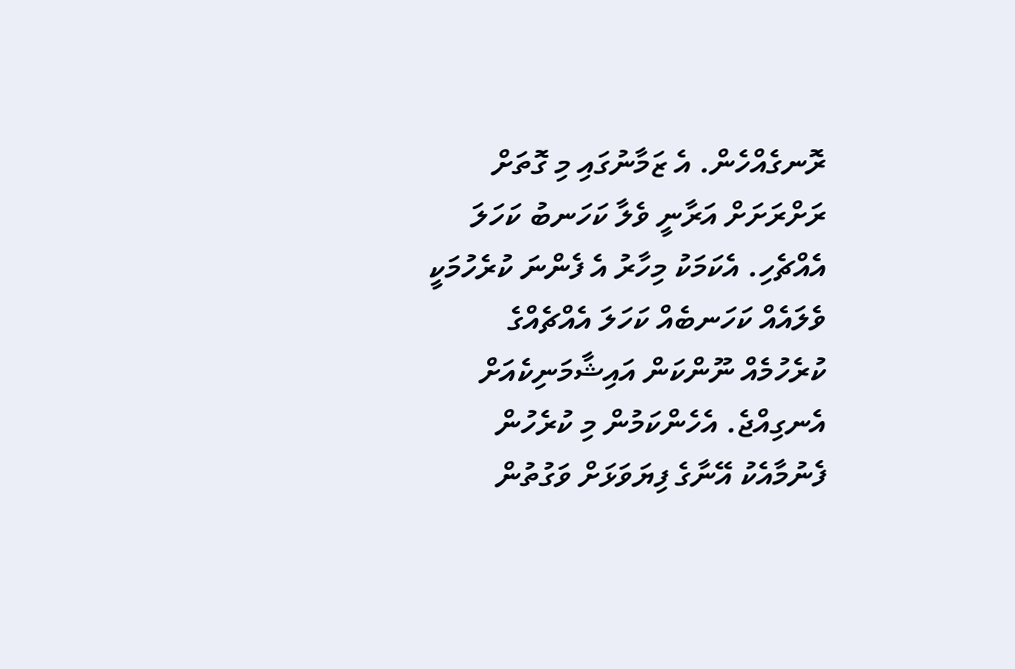ރޮނގެއްހެން. އެ ޒަމާނުގައި މި ގޮތަށް ރަށްރަށަށް އަރާނީ ވެލާ ކަހަނބު ކަހަލަ އެއްޗެހި. އެކަމަކު މިހާރު އެ ފެންނަ ކުރެހުމަކީ ވެލައެއް ކަހަނބެއް ކަހަލަ އެއްޗެއްގެ ކުރެހުމެއް ނޫންކަން އައިޝާމަނިކެއަށް އެނގިއްޖެ. އެހެންކަމުން މި ކުރެހުން ފެނުމާއެކު އޭނާގެ ފިޔަވަޅަށް ވަގުތުން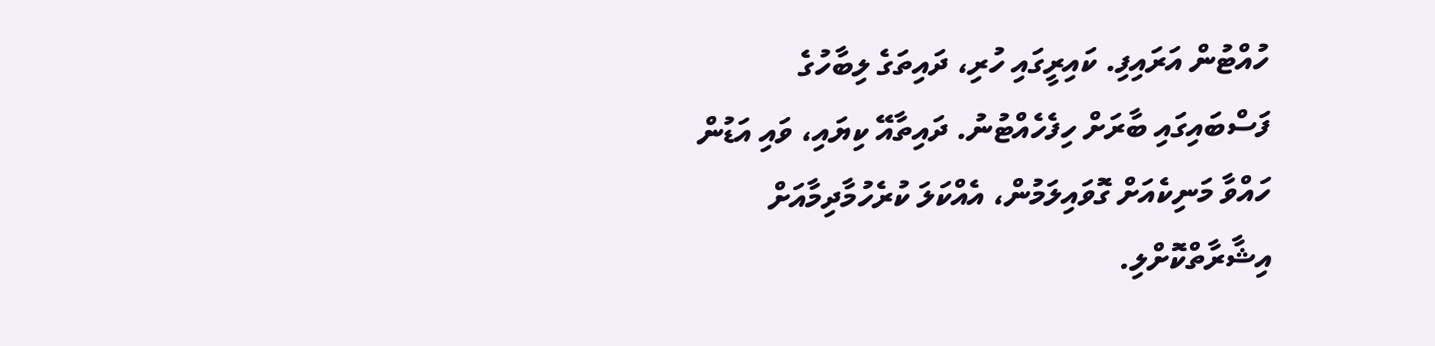ހުއްޓުން އަރައިފި. ކައިރީގައި ހުރި، ދައިތަގެ ލިބާހުގެ ފަސްބައިގައި ބާރަށް ހިފެހެއްޓުނު. ދައިތާއޭ ކިޔައި، ވައި އަޑުން ހައްވާ މަނިކެއަށް ގޮވައިލަމުން، އެއްކަލަ ކުރެހުމާދިމާއަށް އިޝާރާތްކޮށްލި.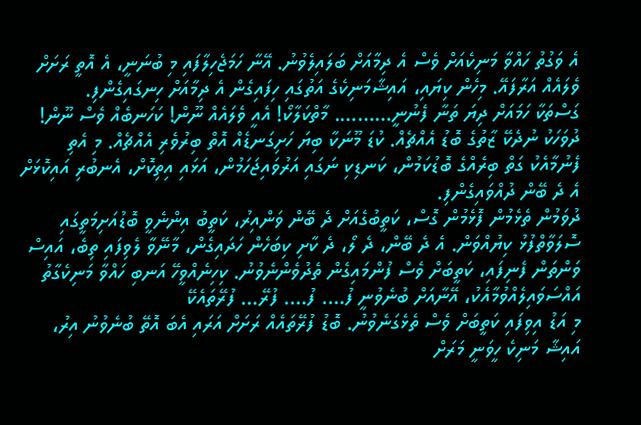އެ ވަގުތު ހައްވާ މަނިކެއަށް ވެސް އެ ދިމާއަށް ބަލައިލެވުނު. އޭނާ ހަމަޖެހިލާފައި މި ބުނަނީ، އެ އޮތީ ރަށަށް ވެލައެއް އަރާފައޭ. މިހެން ކިޔައި، އައިޝާމަނިކެގެ އަތުގައި ހިފައިގެން އެ ދިމާއަށް ހިނގައިގެންފި.
ގަސްތަކާ ހަމައަށް ދިޔަ ތަނާ ފެނުނީ………. މާތްކަލާކޯ! އެއީ ވެލައެއް ނޫން! ކަހަނބެއް ވެސް ނޫން! ދުވަހަކު ނުދެކޭ ޒާތުގެ ބޮޑު އެއްޗެއް. ކުޑަ މޫނަކާ ބިޔަ ހަށިގަނޑެއް އޮތް ބިރުވެރި އެއްޗެއް. މި އެތި ފެނުމާއެކު ގަތް ބިރެއްގެ ބޮޑުކަމުން، ކަނޑިކި ނަގައި އަރުވައިޖަހަމުން، އަޅައި އިތިކޮށް، އެނބުރި އައިކޮޅަށް އެ ދެ ބޭން ދުއްވައިގެންފި.
ދުވަމުން ތެޅެމުން ފޮޅެމުން ގޮސް، ކަތީބުގެއަށް ދެ ބޭން ވަންއިރު، ކަތީބު އިންނެވީ ބޮޑުއަށިމަތީގައި ސޮލަވާތްފުޅު ކިޔުއްވަން. އެ ދެ ބޭން، ދެ ލޯ، ދެ ކާށި ކިބަހެން ހަދައިގެން، މާނޭވާ ލެވިފައި ތިބެ، އައިސް ވަންތަން ފެނިފައި، ކަތީބަށް ވެސް ފުންމައިގެން ތެދުވެންނެވުނު. ކިހިނެއްވީހޭ އަނބި ހައްވާ މަނިކެގާތު އައްސަވައިލެއްވުމާއެކު، އޭނާއަށް ބުނެވުނީ ފު…. ފު…. ފުރޭ… ފުރޭތައެކޭ
މި އަޑު އިވިފައި ކަތީބަށް ވެސް ތެޅެގަނެވުނު. ބޮޑު ފުރޭތައެއް ރަށަށް އަރައި އެބަ އޮތޭ ބުނެވުނު އިރު، އައިޝާ މަނިކެ ހީވަނީ މަރަށް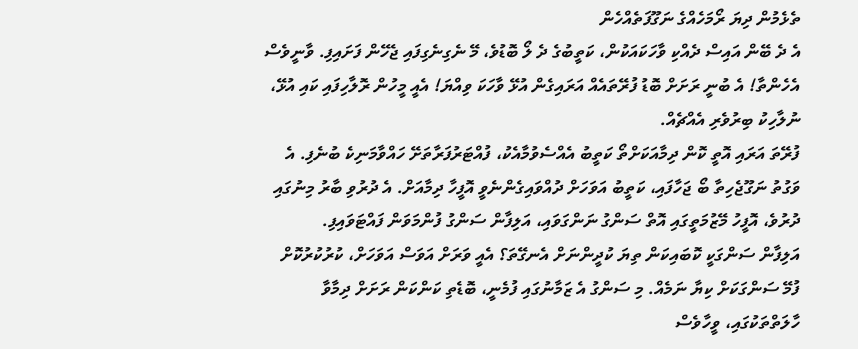ތެޅެމުން ދިޔަ ރޯމަހެއްގެ ނަގޫފަތެއްހެން
އެ ދެ ބޭން އައިސް ދެއްކި ވާހަކައަކުން، ކަތީބުގެ ދެ ލޯ ބޮޑުވެ، މޭ ނެގިނެގިފައި ޖެހޭން ފަށައިފި. ވާނީވެސް އެހެންތާ! އެ ބުނީ ރަށަށް ބޮޑު ފުރޭތައެއް އަރައިގެން އުޅޭ ވާހަކަ ވިއްޔަ! އެއީ މީހުން ރޮލާހިފައި ކައި އުޅޭ، ނުލާހިކު ބިރުވެރި އެއްޗެއް.
ފުރޭތަ އަރައި އޮތީ ކޮން ދިމާއަކަށްތޯ ކަތީބު އެއްސެވުމާއެކު، ފުއްޓަރުފަރާތަށޭ ހައްވާމަނިކެ ބުނެފި. އެ ވަގުތު ނަގޫޖެހިތާ ބޯ ޖަހާފައި، ކަތީބު އަވަހަށް ދުއްވައިގެންނެވީ އޮފީހާ ދިމާއަށް. އެ ދުރުވި ބާރު މިނުގައި ދުރުވެ، އޮފީހު މޭޒުމަތީގައި އޮތް ސަންގު ނަންގަވައި، އަލިފާން ސަންގު ފުންމަވަން ފައްޓަވައިފި.
އަލިފާން ސަންގަކީ ކޮބައިކަން ތިޔަ ކުދީންނަށް އެނގޭތަ؟ އެއީ ވަރަށް އަވަސް އަވަހަށް، ކުރުކުރުކޮށް ފުމޭ ސަންގަކަށް ކިޔާ ނަމެއް. މި ސަންގު އެ ޒަމާނުގައި ފުމެނީ، ބޮޑެތި ކަންކަން ރަށަށް ދިމާވާ ހާލަތްތަކުގައި، ވީހާވެސް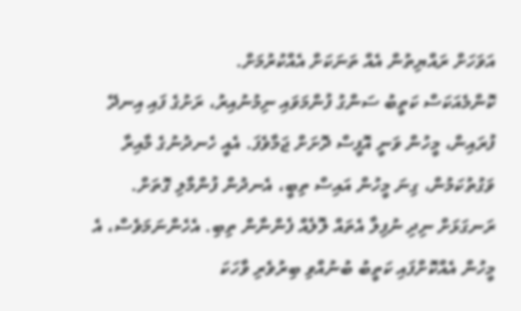އަވަހަށް ރައްޔިތުން އެއް ތަނަކަށް އެއްކުރުމަށް.
ކޮންމެއަކަސް ކަތީބު ސަންގު ފުންމަވައި ނިމުނުއިރު، ރަށުގެ ފައި އިނދޭ ފުރައިން، މީހުން ވަނީ އޮފީސް ދޮށަށް ޖަމާވެފަ. އެއީ ހެނދުނުގެ މާއިރާ ވަގުތުކަމުން، ގިނަ މީހުން އައިސް ތިބީ، އެނދުން ފުންމާލި ގޮތަށް. ރަނގަޅަށް ނިދި ނުފިލާ އެތައް ލޮލެއް ފެންނާން ތިބި. އެހެންނަމަވެސް، އެ މީހުން އެއްކޮށްފައި ކަތީބު ބުނުއްވި ބިރުވެރި ވާހަކަ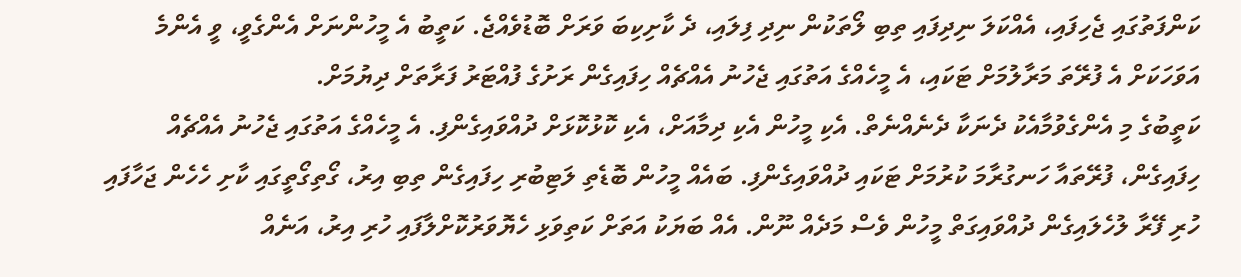ކަންފަތުގައި ޖެހިފައި، އެއްކަލަ ނިދިފައި ތިބި ލޯތަކުން ނިދި ފިލައި، ދެ ކާށިކިބަ ވަރަށް ބޮޑުވެއްޖެ. ކަތީބު އެ މީހުންނަށް އެންގެވީ، ވީ އެންމެ އަވަހަކަށް އެ ފުރޭތަ މަރާލުމަށް ޓަކައި، އެ މީހެއްގެ އަތުގައި ޖެހުނު އެއްޗެއް ހިފައިގެން ރަށުގެ ފުއްޓަރު ފަރާތަށް ދިޔުމަށް.
ކަތީބުގެ މި އެންގެވުމާއެކު ދެނަކާ ދެނެއްނެތް. އެކި މީހުން އެކި ދިމާއަށް، އެކި ކޮޅުކޮޅަށް ދުއްވައިގެންފި. އެ މީހެއްގެ އަތުގައި ޖެހުނު އެއްޗެއް ހިފައިގެން، ފުރޭތައާ ހަނގުރާމަ ކުރުމަށް ޓަކައި ދުއްވައިގެންފި. ބައެއް މީހުން ބޮޑެތި ލަޓިބުރި ހިފައިގެން ތިބި އިރު، ގޯތިގޯތީގައި ކާށި ހެހެން ޖަހާފައި ހުރި ފޭރާ ލުހެލައިގެން ދުއްވައިގަތް މީހުން ވެސް މަދެއް ނޫން. އެއް ބަޔަކު އަތަށް ކަތިވަޅި ހެޔޮވަރުކޮށްލާފައި ހުރި އިރު، އަނެއް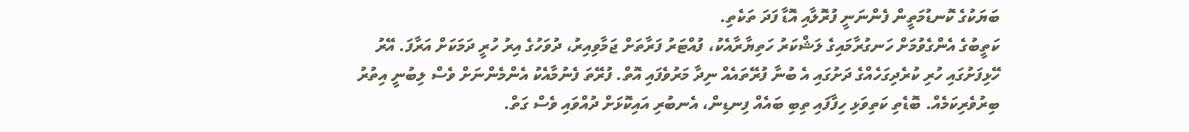ބަޔަކުގެ ކޮނޑުމަތީން ފެންނަނީ ފުރޮލާއި އޮޑާ ފަދަ ތަކެތި.
ކަތީބުގެ އެންގެވުމަށް ހަނގުރާމައިގެ ލަޝްކަރު ހަތިޔާރާއެކު، ފުއްޓަރު ފަރާތަށް ޖަމާވިއިރު، ދުވަހުގެ އިރު ހުރީ ދަމަކަށް އަރާފަ. އޭރު ހޭޅިފަށުގައި ހުރި ކުރެދިގަހެއްގެ ދަށުގައި އެ ބުނާ ފުރޭތައެއް ނިދާ މަރުވެފައި އޮތް. ފުރޭތަ ފެނުމާއެކު އެންމެންނަށް ވެސް ލިބުނީ އިތުރު ބިރުވެރިކަމެއް. ބޮޑެތި ކަތިވަޅި ހިފާފައި ތިބި ބައެއް ފިނޑިން، އެނބުރި އައިކޮޅަށް ދުއްވައި ވެސް ގަތް.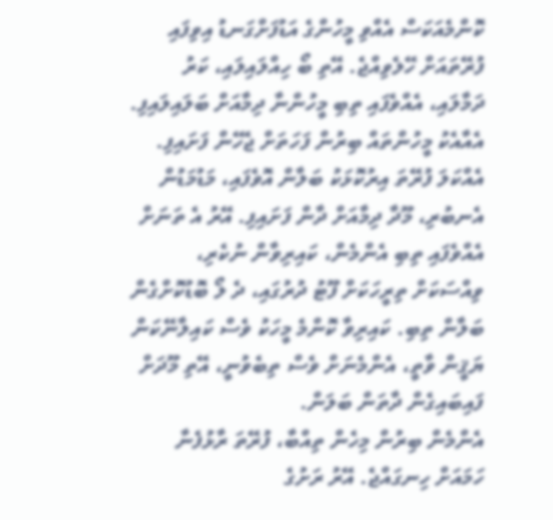ކޮންމެއަކަސް އެއްވި މީހުންގެ އަޑުފަށްގަނޑު އިވިފައި ފުރޭތައަށް ހޭލެވިއްޖެ. އޭތި ބޯ ހިއްލައިލައި، ކަރު ދަމާލައި، އެއްވެފައި ތިބި މީހުންނާ ދިމާއަށް ބަލައިލައިފި. އެއާއެކު މީހުންތައް ބިރުން ފަހަތަށް ޖެހޭން ފަށައިފި. އެއްކަލަ ފުރޭތަ އިރުކޮޅަކު ބަލާން އޮވެފައި، މަޑުމަޑުން އެނބުރި، މޫދާ ދިމާއަށް ދާން ފަށައިފި. އޭރު އެ ތަނަށް އެއްވެފައި ތިބި އެންމެން، ކައިރިވާން ނުކެރި، ވިއްސަކަށް ތިރީހަކަށް ފޫޓު ދުރުގައި، ދެ ލޯ ބޮޑުކޮށްގެން ބަލާން ތިބި. ކައިރިވާ ކޮންމެ މީހަކު ވެސް ކައިލާނޭކަން ޔަޤީން ވާތީ، އެންމެނަށް ވެސް ތިބެވުނީ، އޭތި މޫދަށް ފައިބައިގެން ދާތަން ބަލަން.
އެންމެން ބިރުން މިހެން ތިއްބާ، ފުރޭތަ ރާޅުފެނާ ހަމައަށް ހިނގައްޖެ. އޭރު ރަށުގެ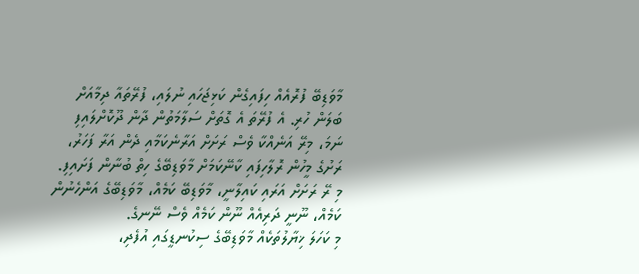މާވަޑިބޭ ފުރޮއެއް ހިފައިގެން ކަޅިޖަހައި ނުލައި، ފުރޭތައާ ދިމާއަށް ބަލަން ހުރި. އެ ފުރޭތަ އެ ގޮތަށް ސަލާމަތުން ދާން ދޫކޮށްލައިފި ނަމަ، މިރޭ އަނެއްކާ ވެސް ރަށަށް އަރާނެކަމާއި ދެން އަރާ ފަހަރު، ރަށުގެ މީހުން ރޮލާހިފައި ކާނޭކަމަށް މާވަޑިބޭގެ ހިތް ބުނާން ފަށައިފި. މި ރޭ ރަށަށް އަރައި ކައިލާނީ، މާވަޑިބޭ ކަމެއް، މާވަޑިބޭގެ އަންހެނުން ކަމެއް، ނޫނީ ދަރިއެއް ނޫން ކަމެއް ވެސް ނޭނގެ.
މި ކަހަލަ ޚިޔާލުތަކެއް މާވަޑިބޭގެ ސިކުނޑީގައި އުފެދި،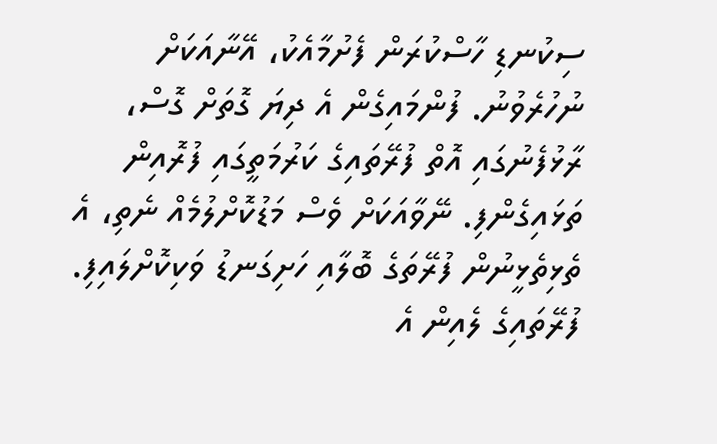ސިކުނޑި ހާސްކުރަން ފެށުމާއެކު، އޭނާއަކަށް ނުހުރެވުނު. ފުންމައިގެން އެ ދިޔަ ގޮތަށް ގޮސް، ރާޅުފެނުގައި އޮތް ފުރޭތައިގެ ކަރުމަތީގައި ފުރޮއިން ތަޅައިގެންފި. ނޭވާއަކަށް ވެސް މަޑުކޮށްލުމެއް ނެތި، އެ ތެޅިތެޅީނުން ފުރޭތަގެ ބޮލާއި ހަށިގަނޑު ވަކިކޮށްލައިފި. ފުރޭތައިގެ ލެއިން އެ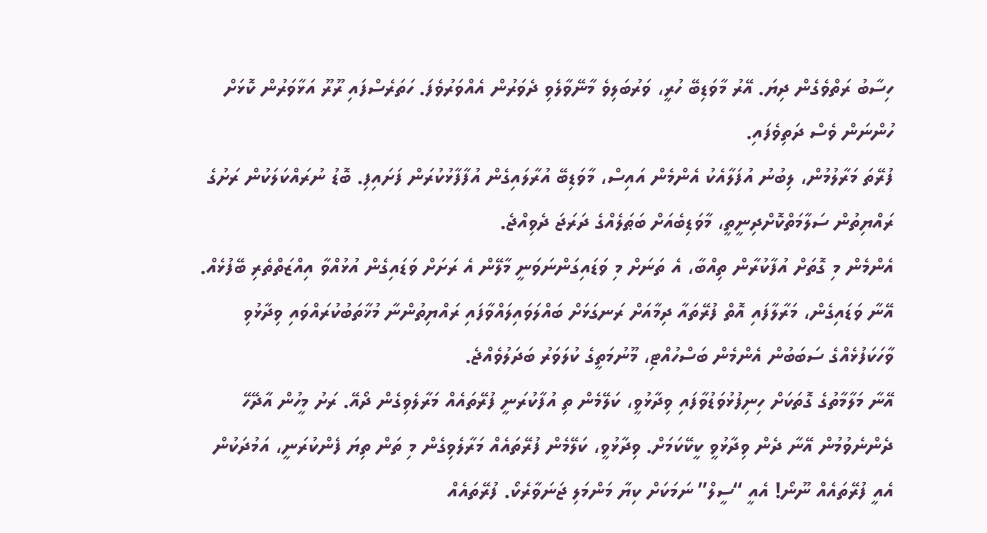ހިސާބު ރަތްވެގެން ދިޔަ. އޭރު މާވަޑިބޭ ހުރީ، ވަރުބަލިވެ މާނޭވާލެވި ދެވަރުން އެއްވަރުވެފަ. ހަތަރެސްފައި ރޫރޫ އަޅާވަރުން ކޮޅަށް ހުންނަން ވެސް ދަތިވެފައި.
ފުރޭތަ މަރާލުމުން، ލިބުނު އުފަލާއެކު އެންމެން އައިސް، މާވަޑިބޭ އުރާލައިގެން އުފާފާޅުކުރަން ފަށައިފި. ބޮޑު ނުރައްކަލަކުން ރަށުގެ ރައްޔިތުން ސަލާމަތްކޮށްދިނީތީ، މާވަޑިބެއަށް ބަޠަލެއްގެ ދަރަޖަ ދެވިއްޖެ.
އެންމެން މި ގޮތަށް އުފާކުރާން ތިއްބާ، އެ ތަނަށް މި ވަޑައިގަންނަވަނީ މާލޭން އެ ރަށަށް ވަޑައިގެން އުޅުއްވާ އިއްޒަތްތެރި ބޭފުޅެއް. އޭނާ ވަޑައިގެން، މަރާލާފައި އޮތް ފުރޭތައާ ދިމާއަށް ރަނގަޅަށް ބައްލަވައިލައްވާފައި ރައްޔިތުންނާ މުޚާތަބުކުރައްވައި ވިދާޅުވި ވާހަކަފުޅެއްގެ ސަބަބުން އެންމެން ބަސްހުއްޓި، މޫނުމަތީގެ ކުލަވަރު ބަދަލުވެއްޖެ.
އޭނާ މަލާމާތުގެ ގޮތަކަށް ހިނިފުޅުވަޑުވާފައި ވިދާޅުވީ، ކަލޭމެން ތި އުފާކުރަނީ ފުރޭތައެއް މަރާލެވިގެން ދޯއޭ. ރަށު މީހުން އާދޭހޭ ދެންނެވުމުން އޭނާ ދެން ވިދާޅުވީ ކީކޭކަމަށް. ވިދާޅުވީ، ކަލޭމެން ފުރޭތައެއް މަރާލެވިގެން މި ތަން ތިޔަ ފެންކުރަނީ، އަމުދަކުން އެއީ ފުރޭތައެއް ނޫނޯ! އެއީ “ސީލް” ނަމަކަށް ކިޔާ މަންމަލި ޖަނަވާރެކޯ. ފުރޭތައެއް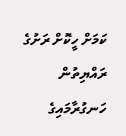ކަމަށް ހީކޮށް ރަށުގެ ރައްޔިތުން ހަނގުރާމައިގެ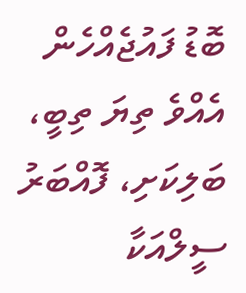ބޮޑު ފައުޖެއްހެން އެއްވެ ތިޔަ ތިބީ، ބަލިކަށި، ފޮއްބަރު ސީލްއަކާ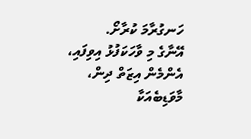ހަނގުރާމަ ކުރާށޯ.
އޭނާގެ މި ވާހަކަފުޅު އިވިފައި، އެންމެން އިޒަތް ދިން، މާވަޑިބެއަކާ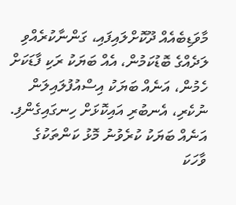މާވަޑިބެއެއް ދޫކޮށްލައިފައި، ގަންނާކުރެއްވި ލަދެއްގެ ބޮޑުކަމުން، އެއް ބަޔަކު ރަކި ފާޑަކަށް ހެމުން، އަނެއް ބަޔަކު އިސްއުފުލައިލަން ނުކެރި، އެނބުރި އައިކޮޅަށް ހިނގައިގެންފި. އަނެއް ބަޔަކު ކުރެވުނު މޮޅު ކަންތަކުގެ ވާހަކަ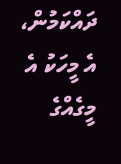ދައްކަމުން، އެ މީހަކު އެ މީގެއްގެ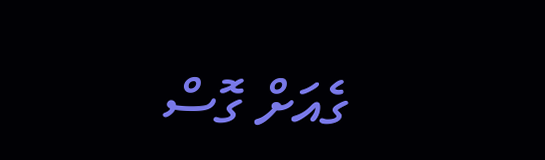ގެއަށް ގޮސް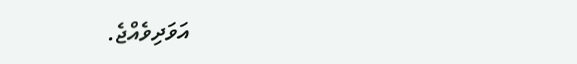އަވަދިވެއްޖެ.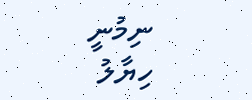ނިމުނީ
ހިޔާލު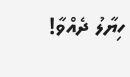ހިޔާލު ދެއްވާ!